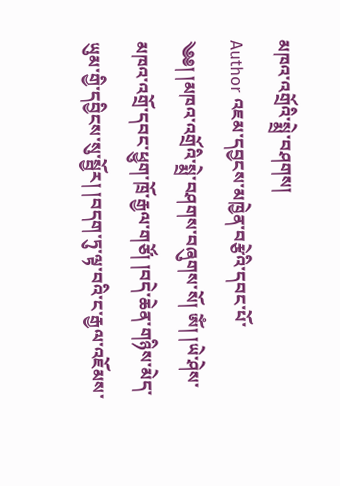མཁའ་འགྲོའི་སྨྲེ་བཤགས།
Author འཇམ་དབྱངས་མཁྱེན་བརྩེའི་དབང་པོ་
༄༅། །མཁའ་འགྲོའི་སྨྲེ་བཤགས་བཞུགས་སོ། ཨོཾ། །ཡེ་ཤེས་མཁའ་འགྲོ་དབང་ཕྱུག་ཁྲོ་རྒྱལ་གཙོ། །བདེ་ཆེན་གཉིས་མེད་ཡུམ་གྱི་དབྱིངས་སུ་སྦྱོར། །བདག་ཏུ་ལྟ་བའི་ང་རྒྱལ་འཇོམས་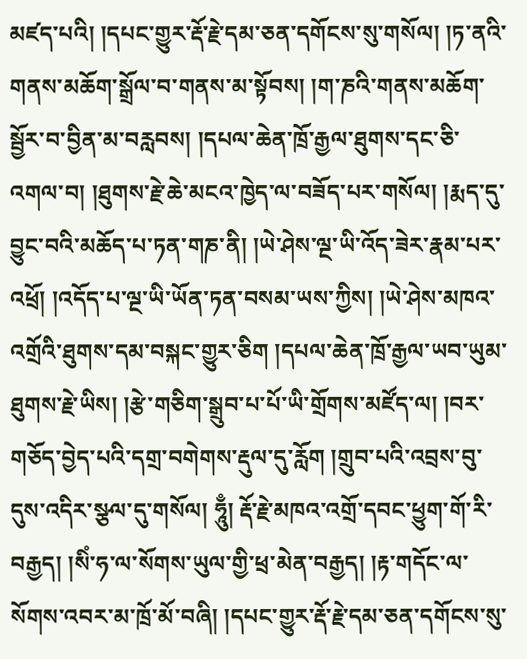མཛད་པའི། །དཔང་གྱུར་རྡོ་རྗེ་དམ་ཅན་དགོངས་སུ་གསོལ། །ཏ་ནའི་གནས་མཆོག་སྒྲོལ་བ་གནས་མ་སྟོབས། །ག་ཎའི་གནས་མཆོག་སྦྱོར་བ་བྱིན་མ་བརླབས། །དཔལ་ཆེན་ཁྲོ་རྒྱལ་ཐུགས་དང་ཅི་འགལ་བ། །ཐུགས་རྗེ་ཆེ་མངའ་ཁྱེད་ལ་བཟོད་པར་གསོལ། །རྨད་དུ་བྱུང་བའི་མཆོད་པ་ཏན་གཎ་ནི། །ཡེ་ཤེས་ལྔ་ཡི་འོད་ཟེར་རྣམ་པར་འཕྲོ། །འདོད་པ་ལྔ་ཡི་ཡོན་ཏན་བསམ་ཡས་ཀྱིས། །ཡེ་ཤེས་མཁའ་འགྲོའི་ཐུགས་དམ་བསྐང་གྱུར་ཅིག །དཔལ་ཆེན་ཁྲོ་རྒྱལ་ཡབ་ཡུམ་ཐུགས་རྗེ་ཡིས། །རྩེ་གཅིག་སྒྲུབ་པ་པོ་ཡི་གྲོགས་མཛོད་ལ། །བར་གཅོད་བྱེད་པའི་དགྲ་བགེགས་རྡུལ་དུ་རློག །གྲུབ་པའི་འབྲས་བུ་དུས་འདིར་སྩལ་དུ་གསོལ། ཧཱུྃ། རྡོ་རྗེ་མཁའ་འགྲོ་དབང་ཕྱུག་གོ་རི་བརྒྱད། །སིཾ་ཧ་ལ་སོགས་ཡུལ་གྱི་ཕྲ་མེན་བརྒྱད། །རྟ་གདོང་ལ་སོགས་འབར་མ་ཁྲོ་མོ་བཞི། །དཔང་གྱུར་རྡོ་རྗེ་དམ་ཅན་དགོངས་སུ་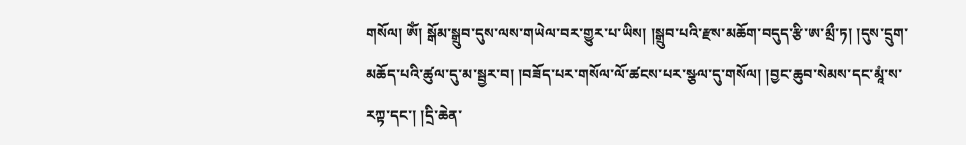གསོལ། ཨོཾ། སྒོམ་སྒྲུབ་དུས་ལས་གཡེལ་བར་གྱུར་པ་ཡིས། །སྒྲུབ་པའི་རྫས་མཆོག་བདུད་རྩི་ཨ་མྲྀ་ཏ། །དུས་དྲུག་མཆོད་པའི་ཚུལ་དུ་མ་སྦྱར་བ། །བཟོད་པར་གསོལ་ལོ་ཚངས་པར་སྩལ་དུ་གསོལ། །བྱང་ཆུབ་སེམས་དང་མཱཾ་ས་རཀྟ་དང་། །དྲི་ཆེན་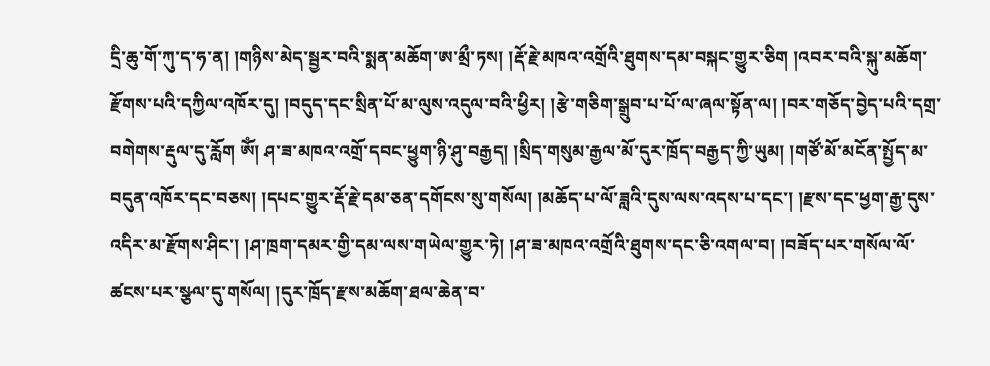དྲི་ཆུ་གོ་ཀུ་ད་ཧ་ན། །གཉིས་མེད་སྦྱར་བའི་སྨན་མཆོག་ཨ་མྲྀ་ཏས། །རྡོ་རྗེ་མཁའ་འགྲོའི་ཐུགས་དམ་བསྐང་གྱུར་ཅིག །འབར་བའི་སྐུ་མཆོག་རྫོགས་པའི་དཀྱིལ་འཁོར་དུ། །བདུད་དང་སྲིན་པོ་མ་ལུས་འདུལ་བའི་ཕྱིར། །རྩེ་གཅིག་སྒྲུབ་པ་པོ་ལ་ཞལ་སྟོན་ལ། །བར་གཅོད་བྱེད་པའི་དགྲ་བགེགས་རྡུལ་དུ་རློག ཨོཾ། ཤ་ཟ་མཁའ་འགྲོ་དབང་ཕྱུག་ཉི་ཤུ་བརྒྱད། །སྲིད་གསུམ་རྒྱལ་མོ་དུར་ཁྲོད་བརྒྱད་ཀྱི་ཡུམ། །གཙོ་མོ་མངོན་སྤྱོད་མ་བདུན་འཁོར་དང་བཅས། །དཔང་གྱུར་རྡོ་རྗེ་དམ་ཅན་དགོངས་སུ་གསོལ། །མཆོད་པ་ལོ་ཟླའི་དུས་ལས་འདས་པ་དང་། །རྫས་དང་ཕྱག་རྒྱ་དུས་འདིར་མ་རྫོགས་ཤིང་། །ཤ་ཁྲག་དམར་གྱི་དམ་ལས་གཡེལ་གྱུར་ཏེ། །ཤ་ཟ་མཁའ་འགྲོའི་ཐུགས་དང་ཅི་འགལ་བ། །བཟོད་པར་གསོལ་ལོ་ཚངས་པར་སྩལ་དུ་གསོལ། །དུར་ཁྲོད་རྫས་མཆོག་ཐལ་ཆེན་བ་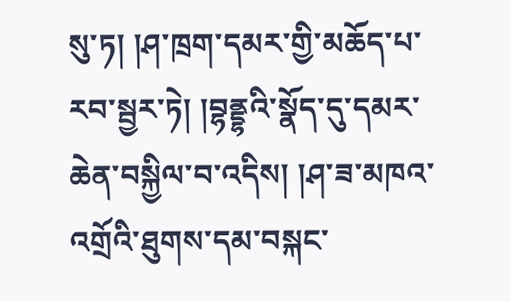སུ་ཏ། །ཤ་ཁྲག་དམར་གྱི་མཆོད་པ་རབ་སྦྱར་ཏེ། །བྷནྡྷའི་སྣོད་དུ་དམར་ཆེན་བསྐྱིལ་བ་འདིས། །ཤ་ཟ་མཁའ་འགྲོའི་ཐུགས་དམ་བསྐང་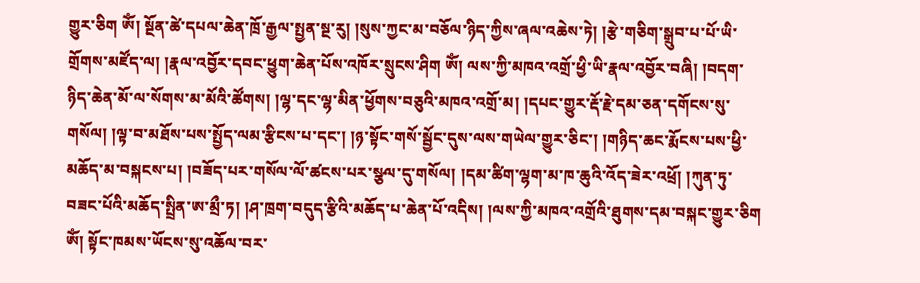གྱུར་ཅིག ཨོཾ། སྔོན་ཚེ་དཔལ་ཆེན་ཁྲོ་རྒྱལ་སྤྱན་སྔ་རུ། །སུས་ཀྱང་མ་བཅོལ་ཉིད་ཀྱིས་ཞལ་འཆེས་ཏེ། །རྩེ་གཅིག་སྒྲུབ་པ་པོ་ཡི་གྲོགས་མཛོད་ལ། །རྣལ་འབྱོར་དབང་ཕྱུག་ཆེན་པོས་འཁོར་སྲུངས་ཤིག ཨོཾ། ལས་ཀྱི་མཁའ་འགྲོ་ཕྱི་ཡི་རྣལ་འབྱོར་བཞི། །བདག་ཉིད་ཆེན་མོ་ལ་སོགས་མ་མོའི་ཚོགས། །ལྷ་དང་ལྷ་མིན་ཕྱོགས་བཅུའི་མཁའ་འགྲོ་མ། །དཔང་གྱུར་རྡོ་རྗེ་དམ་ཅན་དགོངས་སུ་གསོལ། །ལྟ་བ་མཐོས་པས་སྤྱོད་ལམ་རྩིངས་པ་དང་། །ཉ་སྟོང་གསོ་སྦྱོང་དུས་ལས་གཡེལ་གྱུར་ཅིང་། །གཉིད་ཆང་རྨོངས་པས་ཕྱི་མཆོད་མ་བསྐངས་པ། །བཟོད་པར་གསོལ་ལོ་ཚངས་པར་སྩལ་དུ་གསོལ། །དམ་ཚིག་ལྷག་མ་ཁ་ཆུའི་འོད་ཟེར་འཕྲོ། །ཀུན་ཏུ་བཟང་པོའི་མཆོད་སྤྲིན་ཨ་མྲྀ་ཏ། །ཤ་ཁྲག་བདུད་རྩིའི་མཆོད་པ་ཆེན་པོ་འདིས། །ལས་ཀྱི་མཁའ་འགྲོའི་ཐུགས་དམ་བསྐང་གྱུར་ཅིག ཨོཾ། སྟོང་ཁམས་ཡོངས་སུ་འཆོལ་བར་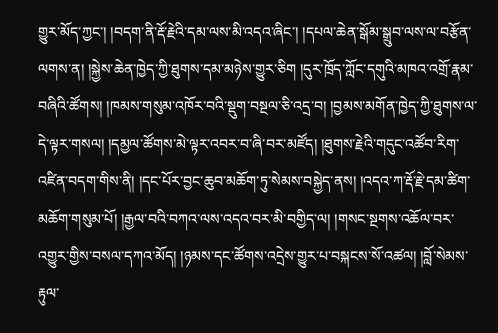གྱུར་མོད་ཀྱང་། །བདག་ནི་རྡོ་རྗེའི་དམ་ལས་མི་འདའ་ཞིང་། །དཔལ་ཆེན་སྒོམ་སྒྲུབ་ལས་ལ་བརྩོན་ལགས་ན། །སྐྱེས་ཆེན་ཁྱེད་ཀྱི་ཐུགས་དམ་མཉེས་གྱུར་ཅིག །དུར་ཁྲོད་ཀློང་དགུའི་མཁའ་འགྲོ་རྣམ་བཞིའི་ཚོགས། །ཁམས་གསུམ་འཁོར་བའི་སྡུག་བསྔལ་ཅི་འདྲ་བ། །བྱམས་མགོན་ཁྱེད་ཀྱི་ཐུགས་ལ་དེ་ལྟར་གསལ། །དམྱལ་ཚོགས་མེ་ལྟར་འབར་བ་ཞི་བར་མཛོད། །ཐུགས་རྗེའི་གདུང་འཚོབ་རིག་འཛིན་བདག་གིས་ནི། །དང་པོར་བྱང་ཆུབ་མཆོག་ཏུ་སེམས་བསྐྱེད་ནས། །འདའ་ཀ་རྡོ་རྗེ་དམ་ཚིག་མཆོག་གསུམ་པོ། །རྒྱལ་བའི་བཀའ་ལས་འདའ་བར་མི་བགྱིད་ལ། །གསང་སྔགས་འཆོལ་བར་འགྱུར་གྱིས་བསལ་དཀའ་མོད། །ཉམས་དང་ཚོགས་འདྲེས་གྱུར་པ་བསྐངས་སོ་འཚལ། །བློ་སེམས་རྟུལ་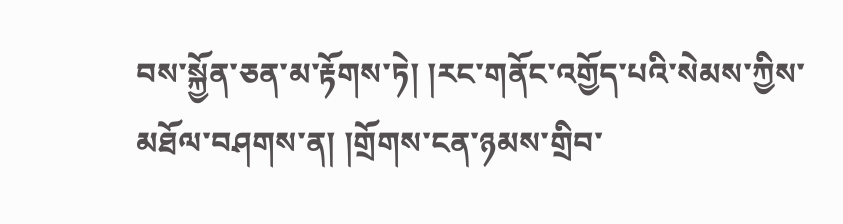བས་སྐྱོན་ཅན་མ་རྟོགས་ཏེ། །རང་གནོང་འགྱོད་པའི་སེམས་ཀྱིས་མཐོལ་བཤགས་ན། །གྲོགས་ངན་ཉམས་གྲིབ་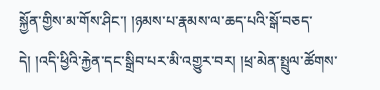སྐྱོན་གྱིས་མ་གོས་ཤིང་། །ཉམས་པ་རྣམས་ལ་ཆད་པའི་སྒོ་བཅད་དེ། །འདི་ཕྱིའི་རྐྱེན་དང་སྒྲིབ་པར་མི་འགྱུར་བར། །ཕྲ་མེན་སྤྲུལ་ཚོགས་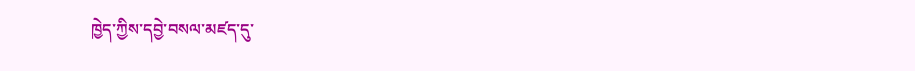ཁྱེད་ཀྱིས་དབྱེ་བསལ་མཛད་དུ་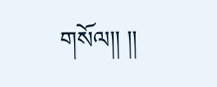གསོལ།། །།